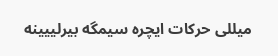میللی حرکات ایچره سیمگه بیرلییینه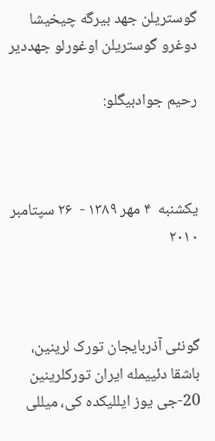گوستریلن جهد بیرگه چیخیشا دوغرو گوستریلن اوغورلو جهددیر

رحیم جوادبیگلو:



يکشنبه  ۴ مهر ۱٣٨۹ -  ۲۶ سپتامبر ۲۰۱۰



گونئی آذربایجان تورک لرینین، باشقا دئییمله ایران تورکلرینین 20-جی یوز ایللیکده کی، میللی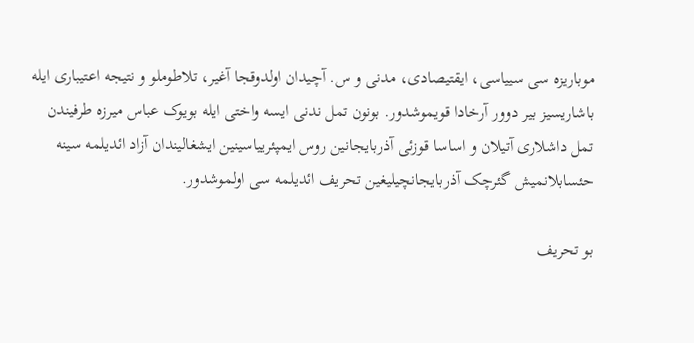موباریزه سی سییاسی، ایقتیصادی، مدنی و س. آچیدان اولدوقجا آغیر، تلاطوملو و نتیجه اعتیباری ایله باشاریسیز بیر دوور آرخادا قویموشدور. بونون تمل ندنی ایسه واختی ایله بویوک عباس میرزه طرفیندن تمل داشلاری آتیلان و اساسا قوزئی آذربایجانین روس ایمپئرییاسینین ایشغالیندان آزاد ائدیلمه سینه حئسابلانمیش گئرچک آذربایجانچیلیغین تحریف ائدیلمه سی اولموشدور.

بو تحریف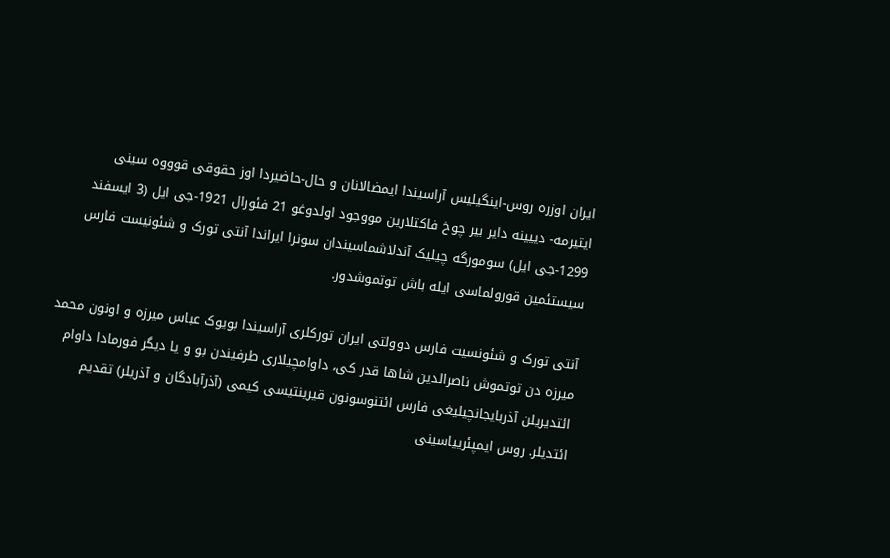ایران اوزره روس-اینگیلیس آراسیندا ایمضالانان و حال-حاضیردا اوز حقوقی قوووه سینی ایتیرمه- دییینه دایر بیر چوخ فاکتلارین مووجود اولدوغو 21 فئورال 1921-جی ایل (3 ایسفند 1299-جی ایل) سومورگه چیلیک آندلاشماسیندان سونرا ایراندا آنتی تورک و شئونیست فارس سیستئمین قورولماسی ایله باش توتموشدور.

آنتی تورک و شئونسیت فارس دوولتی ایران تورکلری آراسیندا بویوک عباس میرزه و اونون محمد میرزه دن توتموش ناصرالدین شاها قدر کی، داوامچیلاری طرفیندن بو و یا دیگر فورمادا داوام ائتدیریلن آذربایجانچیلیغی فارس ائتنوسونون قیرینتیسی کیمی (آذرآبادگان و آذریلر) تقدیم ائتدیلر. روس ایمپئرییاسینی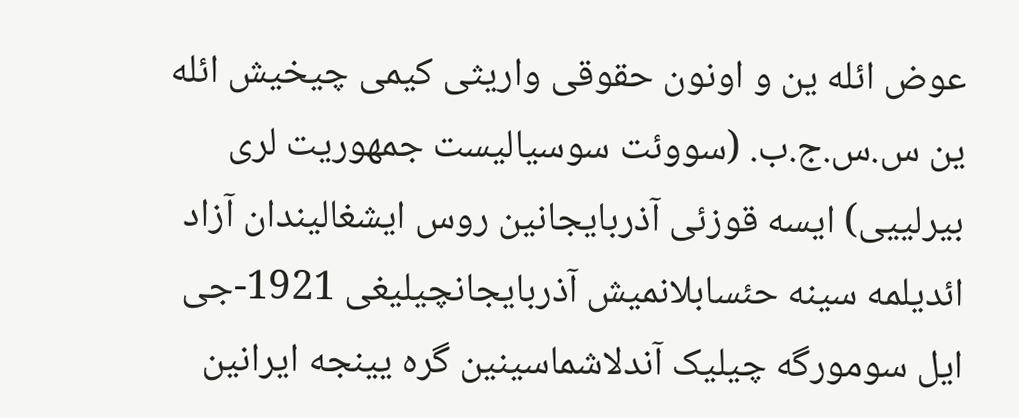عوض ائله ین و اونون حقوقی واریثی کیمی چیخیش ائله ین س.س.ج.ب. (سووئت سوسیالیست جمهوریت لری بیرلییی) ایسه قوزئی آذربایجانین روس ایشغالیندان آزاد ائدیلمه سینه حئسابلانمیش آذربایجانچیلیغی 1921-جی ایل سومورگه چیلیک آندلاشماسینین گره یینجه ایرانین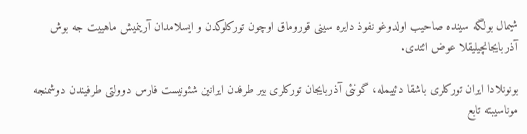شیمال بولگه سینده صاحیب اولدوغو نفوذ دایره سینی قوروماق اوچون تورکلوکدن و ایسلامدان آرینمیش ماهییت جه بوش آذربایجانچیلیقلا عوض ائتدی.

بونونلادا ایران تورکلری باشقا دئییمله، گونئی آذربایجان تورکلری بیر طرفدن ایرانین شئونیست فارس دوولتی طرفیندن دوشمنجه موناسیبته تابع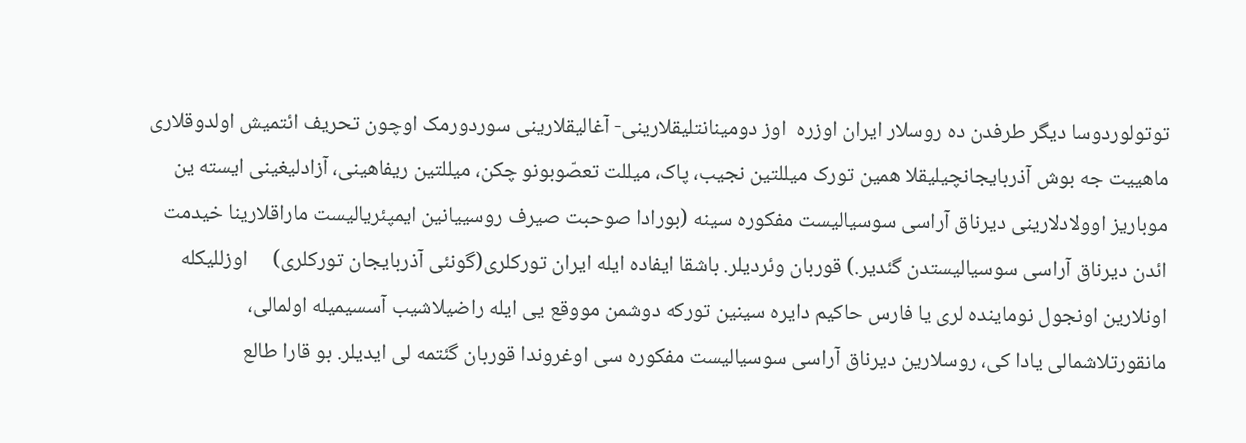توتولوردوسا دیگر طرفدن ده روسلار ایران اوزره  اوز دومینانتلیقلارینی- آغالیقلارینی سوردورمک اوچون تحریف ائتمیش اولدوقلاری ماهییت جه بوش آذربایجانچیلیقلا همین تورک میللتین نجیب، پاک، میللت تعصّوبونو چکن، میللتین ریفاهینی، آزادلیغینی ایسته ین موباریز اوولادلارینی دیرناق آراسی سوسیالیست مفکوره سینه (بورادا صوحبت صیرف روسییانین ایمپئریالیست ماراقلارینا خیدمت ائدن دیرناق آراسی سوسیالیستدن گئدیر.) قوربان وئردیلر. باشقا ایفاده ایله ایران تورکلری(گونئی آذربایجان تورکلری)     اوزللیکله اونلارین اونجول نوماینده لری یا فارس حاکیم دایره سینین تورکه دوشمن مووقع یی ایله راضیلاشیب آسسیمیله اولمالی، مانقورتلاشمالی یادا کی، روسلارین دیرناق آراسی سوسیالیست مفکوره سی اوغروندا قوربان گئتمه لی ایدیلر. بو قارا طالع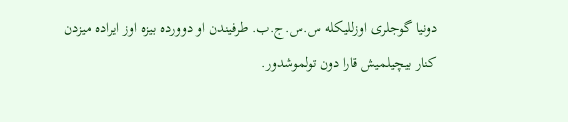دونیا گوجلری اوزللیکله س.س.ج.ب. طرفیندن او دوورده بیزه اوز ایراده میزدن کنار بیچیلمیش قارا دون تولموشدور.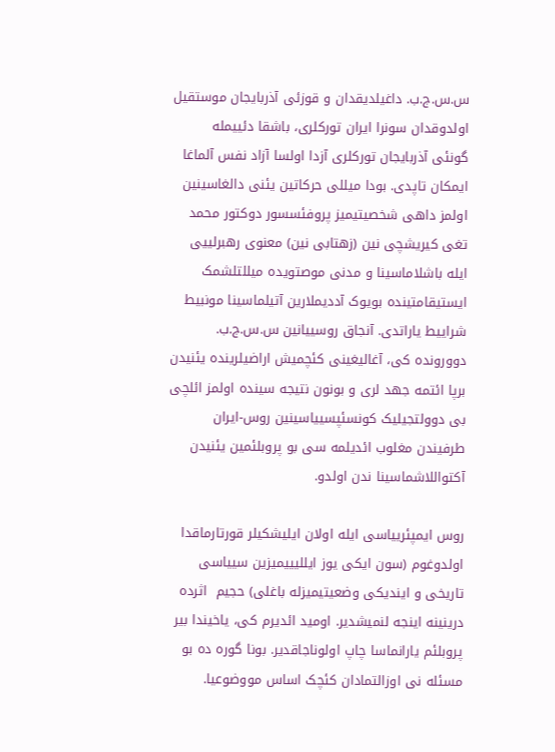س.س.ج.ب. داغیلدیقدان و قوزئی آذربایجان موستقیل اولدوقدان سونرا ایران تورکلری، باشقا دئییمله گونئی آذربایجان تورکلری آزدا اولسا آزاد نفس آلماغا ایمکان تاپدی. بودا میللی حرکاتین یئنی دالغاسینین اولمز داهی شخصیتیمیز پروفئسسور دوکتور محمد تغی کیریشچی نین (زهتابی نین) معنوی رهبرلییی ایله باشلاماسینا و مدنی موصتویده میللتلشمک ایستیقامتینده بویوک آددیملارین آتیلماسینا مونبیط شراییط یاراتدی. آنجاق روسییانین س.س.ج.ب. دوورونده کی، آغالیغینی کئچمیش اراضیلرینده یئنیدن برپا ائتمه جهد لری و بونون نتیجه سینده اولمز ائلچی بی دوولتجیلیک کونسئپسییاسینین روس-ایران طرفیندن مغلوب ائدیلمه سی بو پروبلئمین یئنیدن آکتواللاشماسینا ندن اولدو.

روس ایمپئرییاسی ایله اولان ایلیشکیلر قورتارماقدا اولدوغوم (سون ایکی یوز ایللیییمیزین سییاسی تاریخی و ایندیکی وضعیتیمیزله باغلی) حجیم  اثرده درینینه اینجه لنمیشدیر. اومید ائدیرم کی، یاخیندا بیر پروبلئم یارانماسا چاپ اولوناجاقدیر. بونا گوره ده بو مسئله نی اوزالتمادان کئچک اساس مووضوعیا.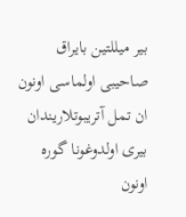بیر میللتین بایراق صاحیبی اولماسی اونون ان تمل آتریبوتلاریندان بیری اولدوغونا گوره اونون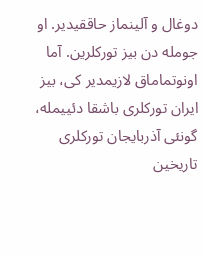دوغال و آلینماز حاققیدیر. او جومله دن بیز تورکلرین. آما اونوتماماق لازیمدیر کی، بیز ایران تورکلری باشقا دئییمله، گونئی آذربایجان تورکلری تاریخین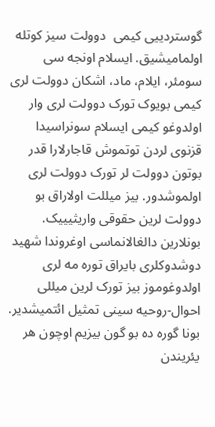گوستردییی کیمی  دوولت سیز کوتله اولمامیشیق. ایسلام اونجه سی سومئر، ایلام، ماد، اشکان دوولت لری کیمی بویوک تورک دوولت لری وار اولدوغو کیمی ایسلام سونراسیدا قزنوی لردن توتموش قاجارلارا قدر بوتون دوولت لر تورک دوولت لری اولموشدور. بیز میللت اولاراق بو دوولت لرین حقوقی واریثیییک. بونلارین دالغالانماسی اوغروندا شهید دوشدوکلری بایراق توره مه لری اولدوغوموز بیز تورک لرین میللی احوال-روحیه سینی تمثیل ائتمیشدیر. بونا گوره ده بو گون بیزیم اوچون هر یئریندن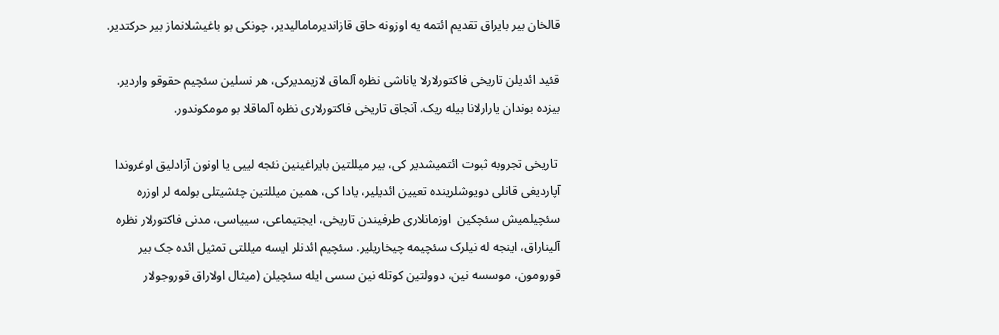قالخان بیر بایراق تقدیم ائتمه یه اوزونه حاق قازاندیرمامالیدیر، چونکی بو باغیشلانماز بیر حرکتدیر.

قئید ائدیلن تاریخی فاکتورلارلا یاناشی نظره آلماق لازیمدیرکی، هر نسلین سئچیم حقوقو واردیر. بیزده بوندان یارارلانا بیله ریک. آنجاق تاریخی فاکتورلاری نظره آلماقلا بو مومکوندور.

 تاریخی تجروبه ثبوت ائتمیشدیر کی، بیر میللتین بایراغینین نئجه لییی یا اونون آزادلیق اوغروندا آپاردیغی قانلی دویوشلرینده تعیین ائدیلیر، یادا کی، همین میللتین چئشیتلی بولمه لر اوزره سئچیلمیش سئچکین  اوزمانلاری طرفیندن تاریخی، ایجتیماعی، سییاسی، مدنی فاکتورلار نظره آلیناراق، اینجه له نیلرک سئچیمه چیخاریلیر. سئچیم ائدنلر ایسه میللتی تمثیل ائده جک بیر قورومون، موسسه نین، دوولتین کوتله نین سسی ایله سئچیلن (میثال اولاراق قوروجولار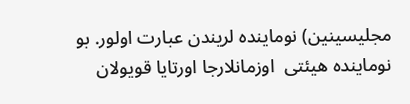مجلیسینین) نوماینده لریندن عبارت اولور. بو نوماینده هیئتی  اوزمانلارجا اورتایا قویولان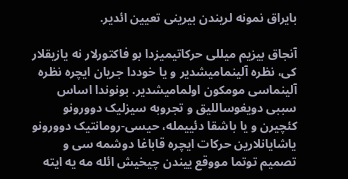بایراق نمونه لریندن بیرینی تعیین ائدیر.

آنجاق بیزیم میللی حرکاتیمیزدا بو فاکتورلار نه یازیقلار کی، نظره آلینمامیشدیر و یا خوددا جریان ایچره نظره آلینماسی مومکون اولمامیشدیر. بونوندا اساس سببی دویغوساللیق و تجروبه سیزلیک دوورونو کئچیرن و یا باشقا دئییمله، حیسی-رومانتیک دوورونو یاشایانلارین حرکات ایچره قاباغا دوشمه سی و تصمیم توتما مووقع ییندن چیخیش ائله مه یه ایته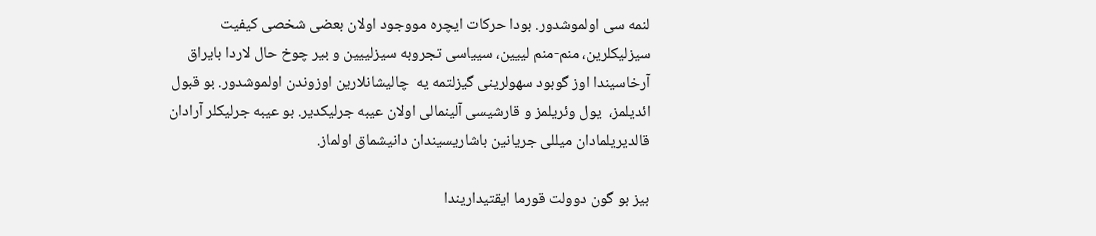لنمه سی اولموشدور. بودا حرکات ایچره مووجود اولان بعضی شخصی کیفیت سیزلیکلرین، منم-منم لییین، سییاسی تجروبه سیزلییین و بیر چوخ حال لاردا بایراق آرخاسیندا اوز گوبود سهولرینی گیزلتمه یه  چالیشانلارین اوزوندن اولموشدور. بو قبول ائدیلمز،  یول وئریلمز و قارشیسی آلینمالی اولان عیبه جرلیکدیر. بو عیبه جرلیکلر آرادان قالدیریلمادان میللی جریانین باشاریسیندان دانیشماق اولماز.

بیز بو گون دوولت قورما ایقتیداریندا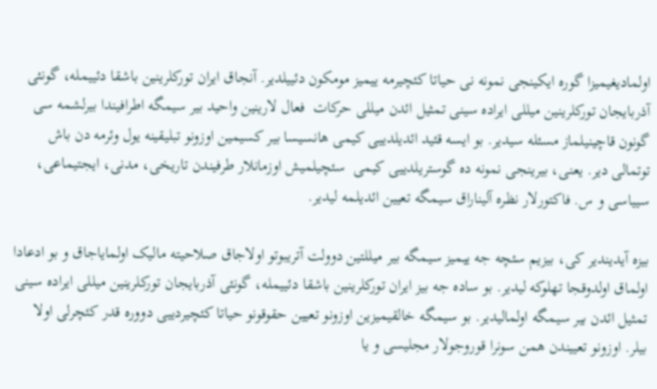اولمادیغیمیزا گوره ایکینجی نمونه نی حیاتا کئچیرمه ییمیز مومکون دئییلدیر. آنجاق ایران تورکلرینین باشقا دئییمله، گونئی آذربایجان تورکلرینین میللی ایراده سینی تمثیل ائدن میللی حرکات  فعال لارینین واحید بیر سیمگه اطرافیندا بیرلشمه سی گونون قاچینیلماز مسئله سیدیر. بو ایسه قئید ائدیلدییی کیمی هانسیسا بیر کسیمین اوزونو تبلیقینه یول وئرمه دن باش توتمالی دیر. یعنی، بیرینجی نمونه ده گوستریلدییی کیمی  سئچیلمیش اوزمانلار طرفیندن تاریخی، مدنی، ایجتیماعی، سییاسی و س. فاکتورلار نظره آلیناراق سیمگه تعیین ائدیلمه لیدیر.

بیزه آیدیندیر کی، بیزیم سئچه جه ییمیز سیمگه بیر میللتین دوولت آتریبوتو اولاجاق صلاحیته مالیک اولمایاجاق و بو ادعادا اولماق اولدوقجا تهلوکه لیدیر. بو ساده جه بیز ایران تورکلرینین باشقا دئییمله، گونئی آذربایجان تورکلرینین میللی ایراده سینی تمثیل ائدن بیر سیمگه اولمالیدیر. بو سیمگه خالقیمیزین اوزونو تعیین حقوقونو حیاتا کئچیردییی دووره قدر کئچرلی اولا بیلر. اوزونو تعییندن همن سونرا قوروجولار مجلیسی و یا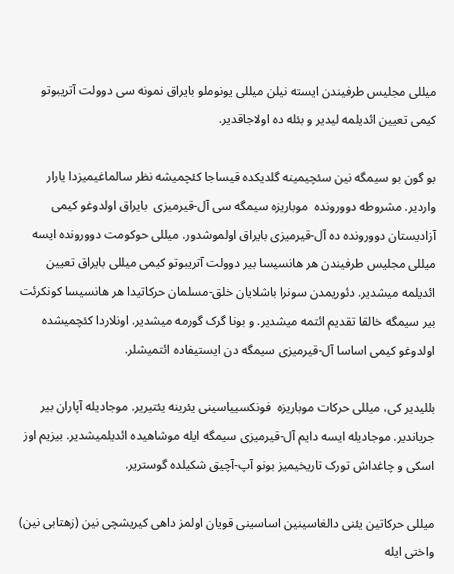میللی مجلیس طرفیندن ایسته نیلن میللی یونوملو بایراق نمونه سی دوولت آتریبوتو کیمی تعیین ائدیلمه لیدیر و بئله ده اولاجاقدیر.

بو گون بو سیمگه نین سئچیمینه گلدیکده قیساجا کئچمیشه نظر سالماغیمیزدا یارار واردیر. مشروطه دوورونده  موباریزه سیمگه سی آل-قیرمیزی  بایراق اولدوغو کیمی آزادیستان دوورونده ده آل-قیرمیزی بایراق اولموشدور. میللی حوکومت دوورونده ایسه میللی مجلیس طرفیندن هر هانسیسا بیر دوولت آتریبوتو کیمی میللی بایراق تعیین ائدیلمه میشدیر. دئوریمدن سونرا باشلایان خلق-مسلمان حرکاتیدا هر هانسیسا کونکرئت بیر سیمگه خالقا تقدیم ائتمه میشدیر. و بونا گرک گورمه میشدیر. اونلاردا کئچمیشده اولدوغو کیمی اساسا آل-قیرمیزی سیمگه دن ایستیفاده ائتمیشلر.

بللیدیر کی، میللی حرکات موباریزه  فونکسییاسینی یئرینه یئتیریر. موجادیله آپاران بیر جریاندیر. موجادیله ایسه دایم آل-قیرمیزی سیمگه ایله موشاهیده ائدیلمیشدیر. بیزیم اوز اسکی و چاغداش تورک تاریخیمیز بونو آپ-آچیق شکیلده گوستریر.

میللی حرکاتین یئنی دالغاسینین اساسینی قویان اولمز داهی کیریشچی نین (زهتابی نین) واختی ایله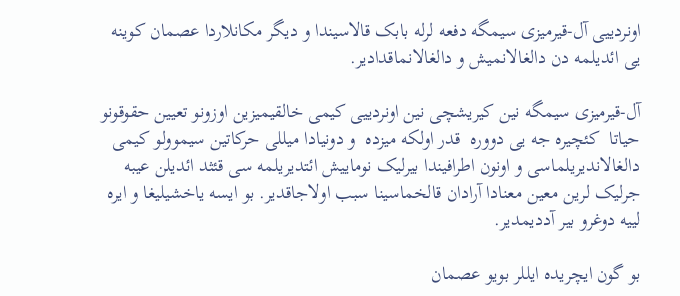اونردییی آل-قیرمیزی سیمگه دفعه لرله بابک قالاسیندا و دیگر مکانلاردا عصمان کوینه یی ائدیلمه دن دالغالانمیش و دالغالانماقدادیر.

آل-قیرمیزی سیمگه نین کیریشچی نین اونردییی کیمی خالقیمیزین اوزونو تعیین حقوقونو حیاتا  کئچیره جه یی دووره  قدر اولکه میزده  و دونیادا میللی حرکاتین سیموولو کیمی دالغالاندیریلماسی و اونون اطرافیندا بیرلیک نوماییش ائتدیریلمه سی قئثد ائدیلن عیبه جرلیک لرین معین معنادا آرادان قالخماسینا سبب اولاجاقدیر. بو ایسه یاخشیلیغا و ایره لییه دوغرو بیر آددیمدیر.

بو گون ایچریده ایللر بویو عصمان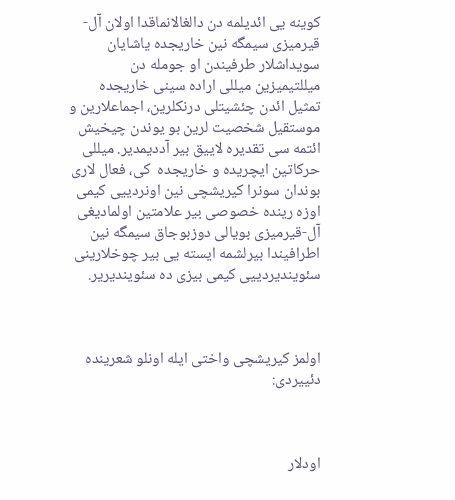کوینه یی ائدیلمه دن دالغالانماقدا اولان آل-قیرمیزی سیمگه نین خاریجده یاشایان سویداشلار طرفیندن او جومله دن میللتیمیزین میللی اراده سینی خاریجده تمثیل ائدن چئشیتلی درنکلرین، اجماعلارین و موستقیل شخصیت لرین بو یوندن چیخیش ائتمه سی تقدیره لاییق بیر آددیمدیر. میللی حرکاتین ایچریده و خاریجده  کی، فعال لاری بوندان سونرا کیریشچی نین اونردییی کیمی اوزه رینده خصوصی بیر علامتین اولمادیغی آل-قیرمیزی بویالی دوزبوجاق سیمگه نین اطرافیندا بیرلشمه ایسته یی بیر چوخلارینی سئویندیردییی کیمی بیزی ده سئویندیریر.



اولمز کیریشچی واختی ایله اونلو شعرینده دئییردی:



اودلار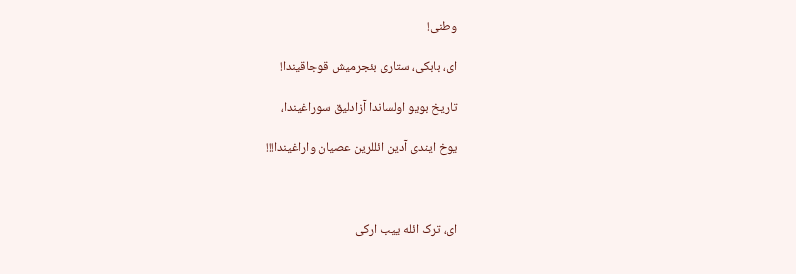وطنی!

ای، بابکی، ستاری بئجرمیش قوجاقیندا!

تاریخ بویو اولساندا آزادلیق سوراغیندا،

یوخ ایندی آدین ائللرین عصیان واراغیندا!!!



ای، ترک ائله ییب ارکی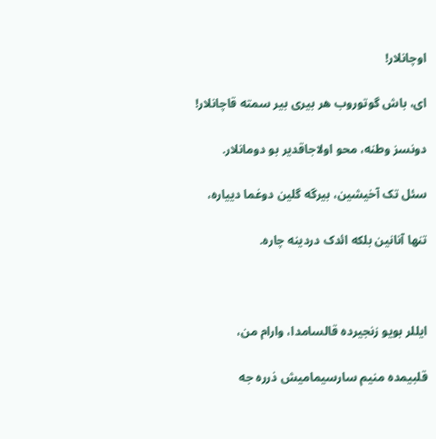اوچانلار!

ای، باش گوتوروب هر بیری بیر سمته قاچانلار!

دونسز وطنه، محو اولاجاقدیر بو دومانلار.

سئل تک آخیشین، بیرگه گلین دوغما دییاره،

تنها آنانین بلکه ائدک دردینه چاره.



ایللر بویو زنجیرده قالسامدا، وارام من،

قلبیمده منیم سارسیمامیش ذرره جه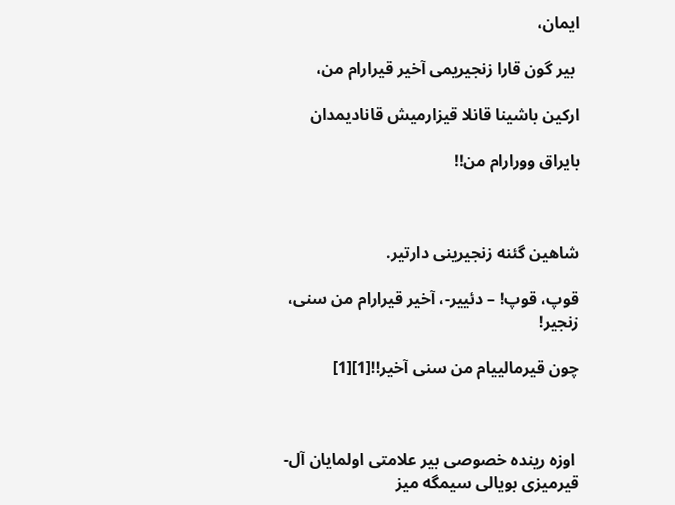ایمان،

 بیر گون قارا زنجیریمی آخیر قیرارام من،

ارکین باشینا قانلا قیزارمیش قانادیمدان

بایراق وورارام من!!



شاهین گئنه زنجیرینی دارتیر.

قوپ، قوپ! – دئییر-، آخیر قیرارام من سنی، زنجیر!

چون قیرمالییام من سنی آخیر!![1][1]



 اوزه رینده خصوصی بیر علامتی اولمایان آل-قیرمیزی بویالی سیمگه میز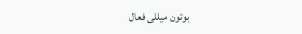بوتون میللی فعال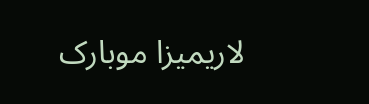لاریمیزا موبارک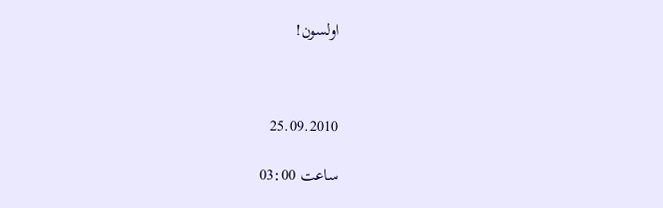اولسون!



25.09.2010

ساعت 03:00